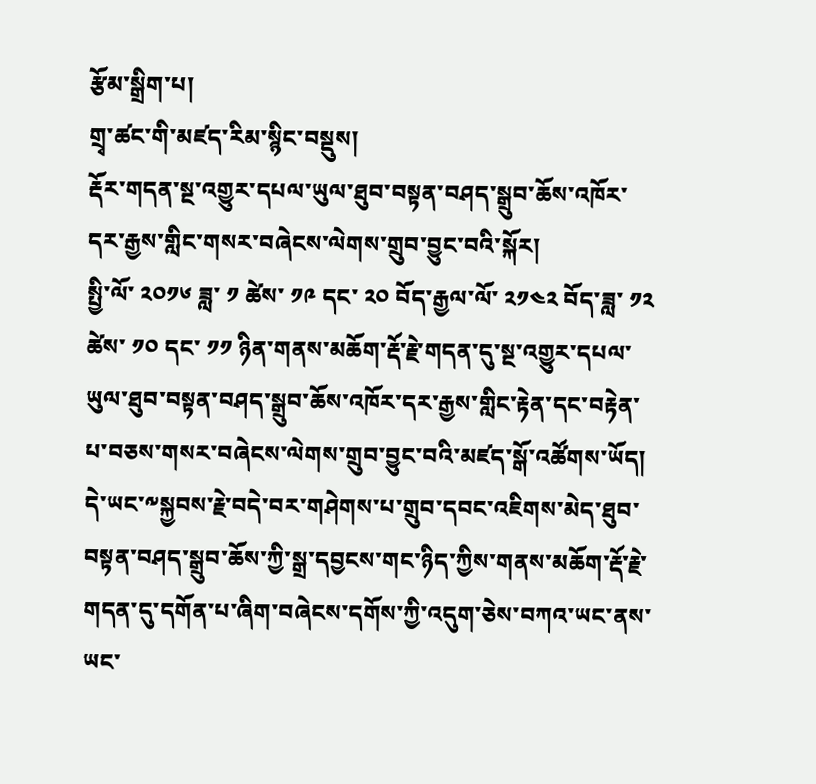རྩོམ་སྒྲིག་པ།
གྲྭ་ཚང་གི་མཛད་རིམ་སྙིང་བསྡུས།
རྡོར་གདན་སྔ་འགྱུར་དཔལ་ཡུལ་ཐུབ་བསྟན་བཤད་སྒྲུབ་ཆོས་འཁོར་དར་རྒྱས་གླིང་གསར་བཞེངས་ལེགས་གྲུབ་བྱུང་བའི་སྐོར།
སྤྱི་ལོ་ ༢༠༡༦ ཟླ་ ༡ ཚེས་ ༡༩ དང་ ༢༠ བོད་རྒྱལ་ལོ་ ༢༡༤༢ བོད་ཟླ་ ༡༢ ཚེས་ ༡༠ དང་ ༡༡ ཉིན་གནས་མཆོག་རྡོ་རྗེ་གདན་དུ་སྔ་འགྱུར་དཔལ་ཡུལ་ཐུབ་བསྟན་བཤད་སྒྲུབ་ཆོས་འཁོར་དར་རྒྱས་གླིང་རྟེན་དང་བརྟེན་པ་བཅས་གསར་བཞེངས་ལེགས་གྲུབ་བྱུང་བའི་མཛད་སྒོ་འཚོགས་ཡོད། དེ་ཡང་༸སྐྱབས་རྗེ་བདེ་བར་གཤེགས་པ་གྲུབ་དབང་འཇིགས་མེད་ཐུབ་བསྟན་བཤད་སྒྲུབ་ཆོས་ཀྱི་སྒྲ་དབྱངས་གང་ཉིད་ཀྱིས་གནས་མཆོག་རྡོ་རྗེ་གདན་དུ་དགོན་པ་ཞིག་བཞེངས་དགོས་ཀྱི་འདུག་ཅེས་བཀའ་ཡང་ནས་ཡང་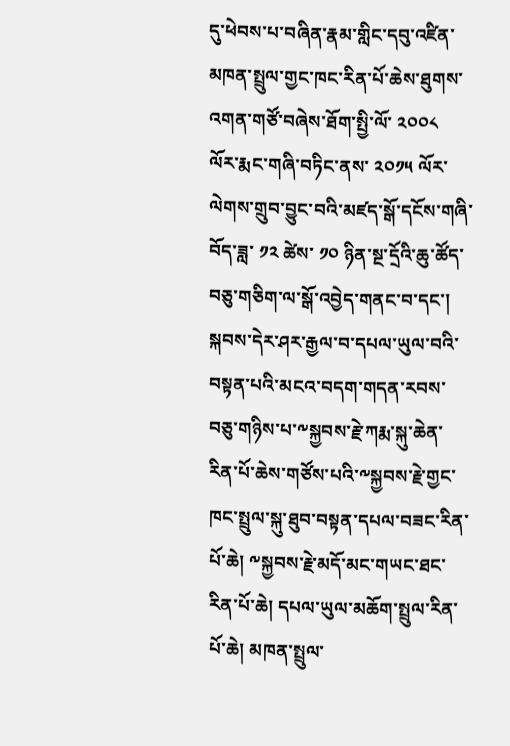དུ་ཕེབས་པ་བཞིན་རྣམ་གླིང་དབུ་འཛིན་མཁན་སྤྲུལ་གྱང་ཁང་རིན་པོ་ཆེས་ཐུགས་འགན་གཙོ་བཞེས་ཐོག་སྤྱི་ལོ་ ༢༠༠༨ ལོར་རྨང་གཞི་བཏིང་ནས་ ༢༠༡༥ ལོར་ལེགས་གྲུབ་བྱུང་བའི་མཛད་སྒོ་དངོས་གཞི་བོད་ཟླ་ ༡༢ ཚེས་ ༡༠ ཉིན་སྔ་དྲོའི་ཆུ་ཚོད་བཅུ་གཅིག་ལ་སྒོ་འབྱེད་གནང་བ་དང་། སྐབས་དེར་ཤར་རྒྱལ་བ་དཔལ་ཡུལ་བའི་བསྟན་པའི་མངའ་བདག་གདན་རབས་བཅུ་གཉིས་པ་༸སྐྱབས་རྗེ་ཀརྨ་སྐུ་ཆེན་རིན་པོ་ཆེས་གཙོས་པའི་༸སྐྱབས་རྗེ་གྱང་ཁང་སྤྲུལ་སྐུ་ཐུབ་བསྟན་དཔལ་བཟང་རིན་པོ་ཆེ། ༸སྐྱབས་རྗེ་མདོ་མང་གཡང་ཐང་རིན་པོ་ཆེ། དཔལ་ཡུལ་མཆོག་སྤྲུལ་རིན་པོ་ཆེ། མཁན་སྤྲུལ་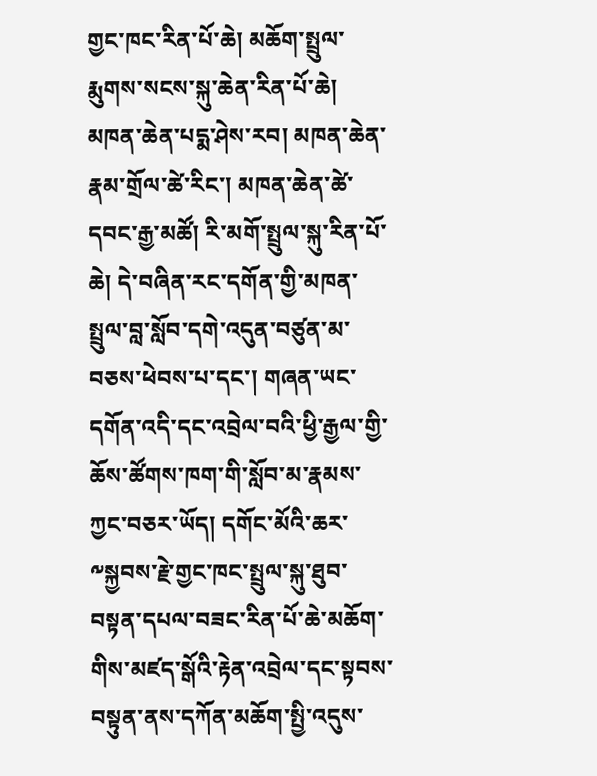གྱང་ཁང་རིན་པོ་ཆེ། མཆོག་སྤྲུལ་རྨུགས་སངས་སྐུ་ཆེན་རིན་པོ་ཆེ། མཁན་ཆེན་པདྨ་ཤེས་རབ། མཁན་ཆེན་རྣམ་གྲོལ་ཚེ་རིང་། མཁན་ཆེན་ཚེ་དབང་རྒྱ་མཚོ། རི་མགོ་སྤྲུལ་སྐུ་རིན་པོ་ཆེ། དེ་བཞིན་རང་དགོན་གྱི་མཁན་སྤྲུལ་བླ་སློབ་དགེ་འདུན་བཙུན་མ་བཅས་ཕེབས་པ་དང་། གཞན་ཡང་དགོན་འདི་དང་འབྲེལ་བའི་ཕྱི་རྒྱལ་གྱི་ཆོས་ཚོགས་ཁག་གི་སློབ་མ་རྣམས་ཀྱང་བཅར་ཡོད། དགོང་མོའི་ཆར་༸སྐྱབས་རྗེ་གྱང་ཁང་སྤྲུལ་སྐུ་ཐུབ་བསྟན་དཔལ་བཟང་རིན་པོ་ཆེ་མཆོག་གིས་མཛད་སྒོའི་རྟེན་འབྲེལ་དང་སྟབས་བསྟུན་ནས་དཀོན་མཆོག་སྤྱི་འདུས་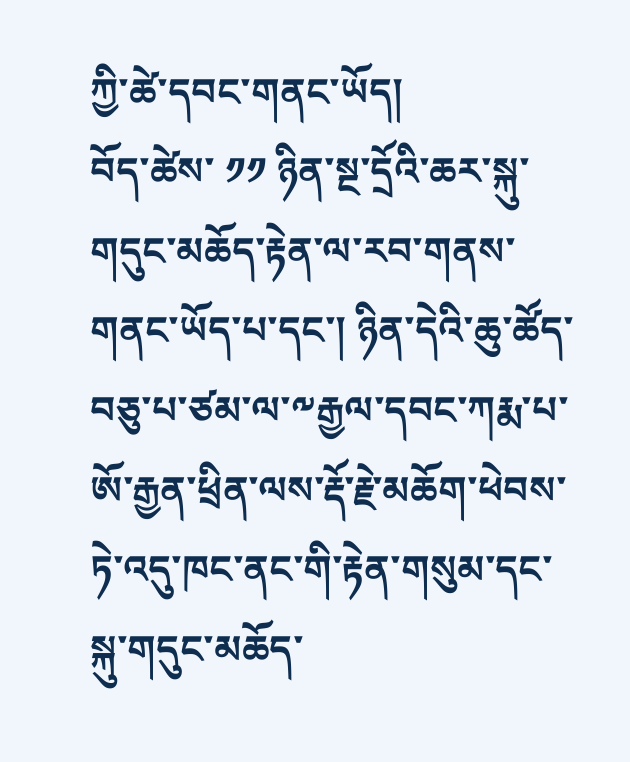ཀྱི་ཚེ་དབང་གནང་ཡོད།
བོད་ཚེས་ ༡༡ ཉིན་སྔ་དྲོའི་ཆར་སྐུ་གདུང་མཆོད་རྟེན་ལ་རབ་གནས་གནང་ཡོད་པ་དང་། ཉིན་དེའི་ཆུ་ཚོད་བཅུ་པ་ཙམ་ལ་༸རྒྱལ་དབང་ཀརྨ་པ་ཨོ་རྒྱན་ཕྲིན་ལས་རྡོ་རྗེ་མཆོག་ཕེབས་ཏེ་འདུ་ཁང་ནང་གི་རྟེན་གསུམ་དང་སྐུ་གདུང་མཆོད་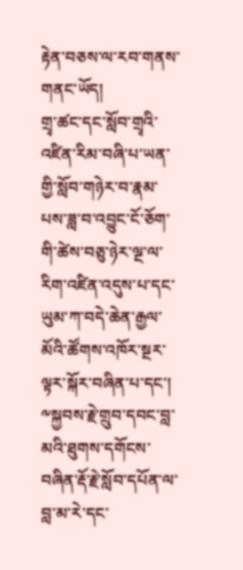རྟེན་བཅས་ལ་རབ་གནས་གནང་ཡོད།
གྲྭ་ཚང་དང་སློབ་གྲྭའི་འཛིན་རིམ་བཞི་པ་ཡན་གྱི་སློབ་གཉེར་བ་རྣམ་པས་ཟླ་བ་འབྱུང་ངོ་ཅོག་གི་ཚེས་བཅུ་ཉེར་ལྔ་ལ་རིག་འཛིན་འདུས་པ་དང་ཡུམ་ཀ་བདེ་ཆེན་རྒྱལ་མོའི་ཚོགས་འཁོར་སྔར་ལྟར་སྐོར་བཞིན་པ་དང་།
༸སྐྱབས་རྗེ་གྲུབ་དབང་བླ་མའི་ཐུགས་དགོངས་བཞིན་རྡོ་རྗེ་སློབ་དཔོན་ལ་བླ་མ་རེ་དང་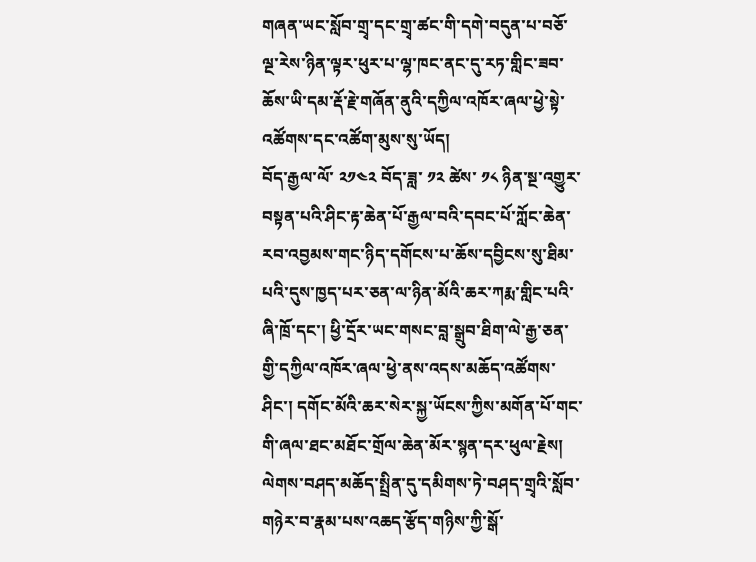གཞན་ཡང་སློབ་གྲྭ་དང་གྲྭ་ཚང་གི་དགེ་བདུན་པ་བཅོ་ལྔ་རེས་ཉིན་ལྟར་ཕུར་པ་ལྷ་ཁང་ནང་དུ་རཏ་གླིང་ཟབ་ཆོས་ཡི་དམ་རྡོ་རྗེ་གཞོན་ནུའི་དཀྱིལ་འཁོར་ཞལ་ཕྱེ་སྟེ་འཚོགས་དང་འཚོག་མུས་སུ་ཡོད།
བོད་རྒྱལ་ལོ་ ༢༡༤༢ བོད་ཟླ་ ༡༢ ཚེས་ ༡༨ ཉིན་སྔ་འགྱུར་བསྟན་པའི་ཤིང་རྟ་ཆེན་པོ་རྒྱལ་བའི་དབང་པོ་ཀློང་ཆེན་རབ་འབྱམས་གང་ཉིད་དགོངས་པ་ཆོས་དབྱིངས་སུ་ཐིམ་པའི་དུས་ཁྱད་པར་ཅན་ལ་ཉིན་མོའི་ཆར་ཀརྨ་གླིང་པའི་ཞི་ཁྲོ་དང་། ཕྱི་དྲོར་ཡང་གསང་བླ་སྒྲུབ་ཐིག་ལེ་རྒྱ་ཅན་གྱི་དཀྱིལ་འཁོར་ཞལ་ཕྱེ་ནས་འདས་མཆོད་འཚོགས་ཤིང་། དགོང་མོའི་ཆར་སེར་སྐྱ་ཡོངས་ཀྱིས་མགོན་པོ་གང་གི་ཞལ་ཐང་མཐོང་གྲོལ་ཆེན་མོར་སྙན་དར་ཕུལ་རྗེས། ལེགས་བཤད་མཆོད་སྤྲིན་དུ་དམིགས་ཏེ་བཤད་གྲྭའི་སློབ་གཉེར་བ་རྣམ་པས་འཆད་རྩོད་གཉིས་ཀྱི་སྒོ་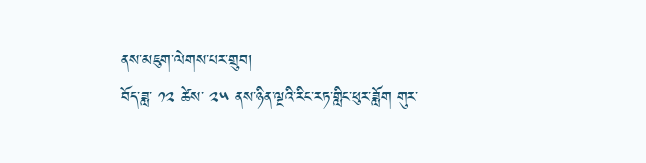ནས་མཇུག་ལེགས་པར་གྲུབ།
བོད་ཟླ་ ༡༢ ཚེས་ ༢༥ ནས་ཉིན་ལྔའི་རིང་རཏ་གླིང་ཕུར་ཟློག གུར་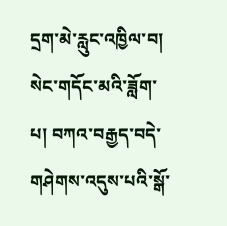དྲག་མེ་རླུང་འཁྱིལ་བ། སེང་གདོང་མའི་ཟློག་པ། བཀའ་བརྒྱད་བདེ་གཤེགས་འདུས་པའི་སྒོ་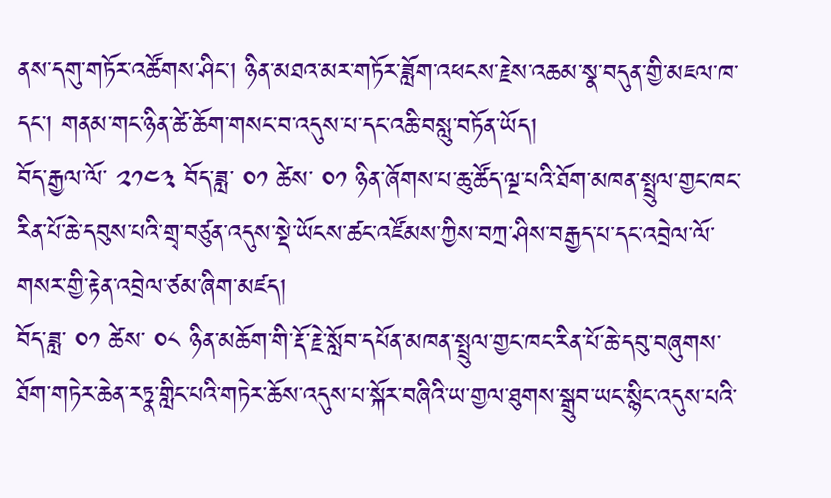ནས་དགུ་གཏོར་འཚོགས་ཤིང་། ཉིན་མཐའ་མར་གཏོར་ཟློག་འཕངས་རྗེས་འཆམ་སྣ་བདུན་གྱི་མཇལ་ཁ་དང་། གནམ་གང་ཉིན་ཚེ་ཆོག་གསང་བ་འདུས་པ་དང་འཆི་བསླུ་བཏོན་ཡོད།
བོད་རྒྱལ་ལོ་ ༢༡༤༣ བོད་ཟླ་ ༠༡ ཚེས་ ༠༡ ཉིན་ཞོགས་པ་ཆུ་ཚོད་ལྔ་པའི་ཐོག་མཁན་སྤྲུལ་གྱང་ཁང་རིན་པོ་ཆེ་དབུས་པའི་གྲྭ་བཙུན་འདུས་སྡེ་ཡོངས་ཚང་འཛོམས་ཀྱིས་བཀྲ་ཤིས་བརྒྱད་པ་དང་འབྲེལ་ལོ་གསར་གྱི་རྟེན་འབྲེལ་ཙམ་ཞིག་མཛད།
བོད་ཟླ་ ༠༡ ཚེས་ ༠༨ ཉིན་མཆོག་གི་རྡོ་རྗེ་སློབ་དཔོན་མཁན་སྤྲུལ་གྱང་ཁང་རིན་པོ་ཆེ་དབུ་བཞུགས་ཐོག་གཏེར་ཆེན་རཏྣ་གླིང་པའི་གཏེར་ཆོས་འདུས་པ་སྐོར་བཞིའི་ཡ་གྱལ་ཐུགས་སྒྲུབ་ཡང་སྙིང་འདུས་པའི་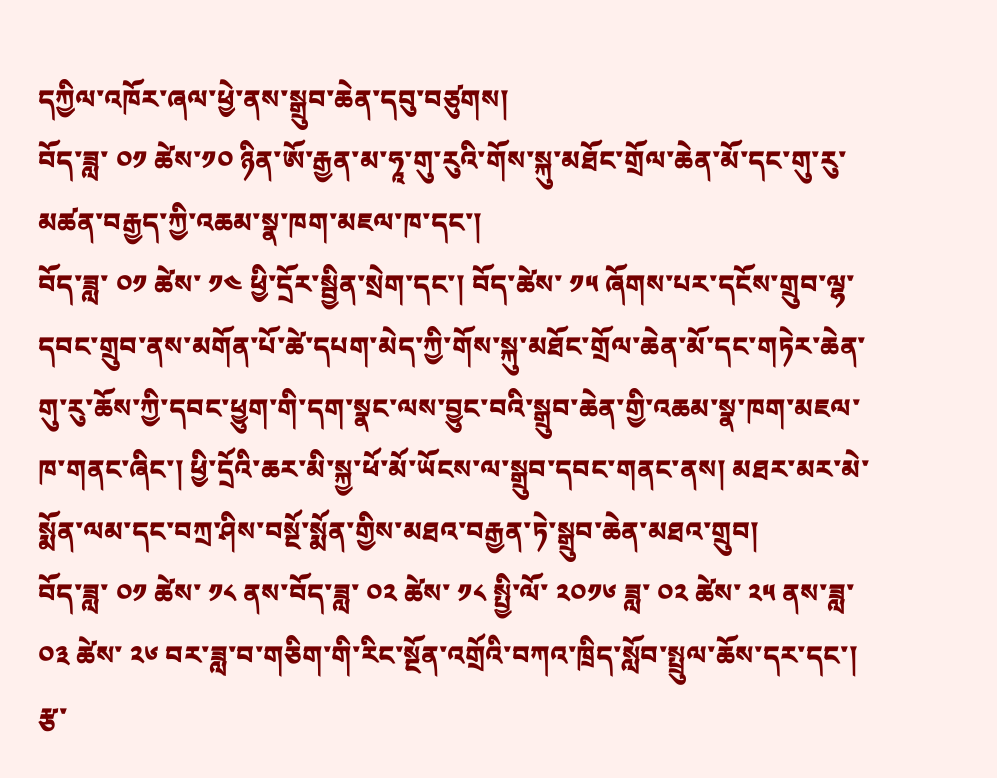དཀྱིལ་འཁོར་ཞལ་ཕྱེ་ནས་སྒྲུབ་ཆེན་དབུ་བཙུགས།
བོད་ཟླ་ ༠༡ ཚེས་༡༠ ཉིན་ཨོ་རྒྱན་མ་ཧཱ་གུ་རུའི་གོས་སྐུ་མཐོང་གྲོལ་ཆེན་མོ་དང་གུ་རུ་མཚན་བརྒྱད་ཀྱི་འཆམ་སྣ་ཁག་མཇལ་ཁ་དང་།
བོད་ཟླ་ ༠༡ ཚེས་ ༡༤ ཕྱི་དྲོར་སྦྱིན་སྲེག་དང་། བོད་ཚེས་ ༡༥ ཞོགས་པར་དངོས་གྲུབ་ལྷ་དབང་གྲུབ་ནས་མགོན་པོ་ཚེ་དཔག་མེད་ཀྱི་གོས་སྐུ་མཐོང་གྲོལ་ཆེན་མོ་དང་གཏེར་ཆེན་གུ་རུ་ཆོས་ཀྱི་དབང་ཕྱུག་གི་དག་སྣང་ལས་བྱུང་བའི་སྒྲུབ་ཆེན་གྱི་འཆམ་སྣ་ཁག་མཇལ་ཁ་གནང་ཞིང་། ཕྱི་དྲོའི་ཆར་མི་སྐྱ་ཕོ་མོ་ཡོངས་ལ་སྒྲུབ་དབང་གནང་ནས། མཐར་མར་མེ་སྨོན་ལམ་དང་བཀྲ་ཤིས་བསྔོ་སྨོན་གྱིས་མཐའ་བརྒྱན་ཏེ་སྒྲུབ་ཆེན་མཐའ་གྲུབ།
བོད་ཟླ་ ༠༡ ཚེས་ ༡༨ ནས་བོད་ཟླ་ ༠༢ ཚེས་ ༡༨ སྤྱི་ལོ་ ༢༠༡༦ ཟླ་ ༠༢ ཚེས་ ༢༥ ནས་ཟླ་ ༠༣ ཚེས་ ༢༦ བར་ཟླ་བ་གཅིག་གི་རིང་སྔོན་འགྲོའི་བཀའ་ཁྲིད་སློབ་སྤྲུལ་ཆོས་དར་དང་། རྩ་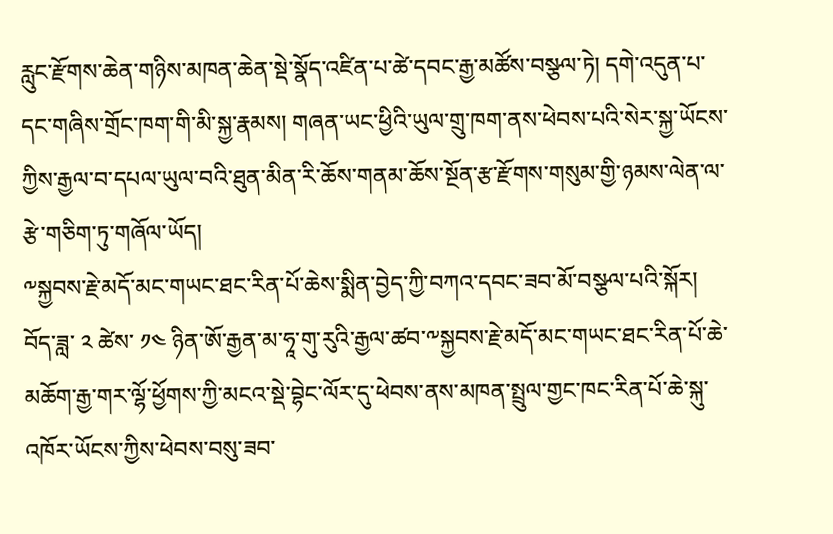རླུང་རྫོགས་ཆེན་གཉིས་མཁན་ཆེན་སྡེ་སྣོད་འཛིན་པ་ཚེ་དབང་རྒྱ་མཚོས་བསྩལ་ཏེ། དགེ་འདུན་པ་དང་གཞིས་གྲོང་ཁག་གི་མི་སྐྱ་རྣམས། གཞན་ཡང་ཕྱིའི་ཡུལ་གྲུ་ཁག་ནས་ཕེབས་པའི་སེར་སྐྱ་ཡོངས་ཀྱིས་རྒྱལ་བ་དཔལ་ཡུལ་བའི་ཐུན་མིན་རི་ཆོས་གནམ་ཆོས་སྔོན་རྩ་རྫོགས་གསུམ་གྱི་ཉམས་ལེན་ལ་རྩེ་གཅིག་ཏུ་གཞོལ་ཡོད།
༸སྐྱབས་རྗེ་མདོ་མང་གཡང་ཐང་རིན་པོ་ཆེས་སྨིན་བྱེད་ཀྱི་བཀའ་དབང་ཟབ་མོ་བསྩལ་པའི་སྐོར།
བོད་ཟླ་ ༢ ཚེས་ ༡༤ ཉིན་ཨོ་རྒྱན་མ་ཧཱ་གུ་རུའི་རྒྱལ་ཚབ་༸སྐྱབས་རྗེ་མདོ་མང་གཡང་ཐང་རིན་པོ་ཆེ་མཆོག་རྒྱ་གར་ལྷོ་ཕྱོགས་ཀྱི་མངའ་སྡེ་བྷེང་ལོར་དུ་ཕེབས་ནས་མཁན་སྤྲུལ་གྱང་ཁང་རིན་པོ་ཆེ་སྐུ་འཁོར་ཡོངས་ཀྱིས་ཕེབས་བསུ་ཟབ་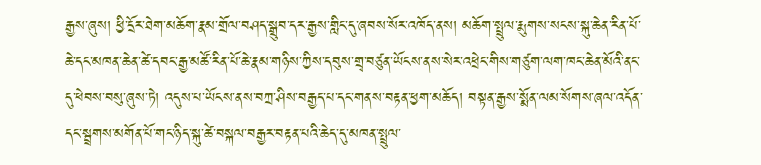རྒྱས་ཞུས། ཕྱི་དྲོར་ཐེག་མཆོག་རྣམ་གྲོལ་བཤད་སྒྲུབ་དར་རྒྱས་གླིང་དུ་ཞབས་སོར་འཁོད་ནས། མཆོག་སྤྲུལ་རྨུགས་སངས་སྐུ་ཆེན་རིན་པོ་ཆེ་དང་མཁན་ཆེན་ཚེ་དབང་རྒྱ་མཚོ་རིན་པོ་ཆེ་རྣམ་གཉིས་ཀྱིས་དབུས་གྲྭ་བཙུན་ཡོངས་ནས་སེར་འཕྲེང་གིས་གཙུག་ལག་ཁང་ཆེན་མོའི་ནང་དུ་ཕེབས་བསུ་ཞུས་ཏེ། འདུས་པ་ཡོངས་ནས་བཀྲ་ཤིས་བརྒྱད་པ་དང་གནས་བརྟན་ཕྱག་མཆོད། བསྟན་རྒྱས་སྨོན་ལམ་སོགས་ཞལ་འདོན་དང་སྦྲགས་མགོན་པོ་གང་ཉིད་སྐུ་ཚེ་བསྐལ་བརྒྱར་བརྟན་པའི་ཆེད་དུ་མཁན་སྤྲུལ་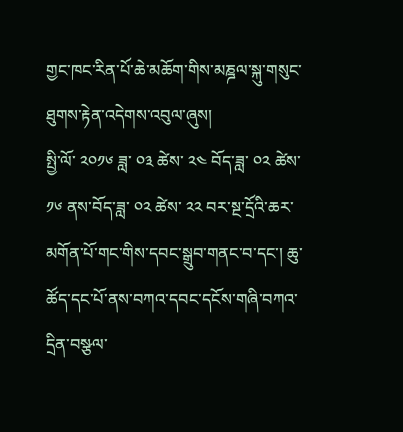གྱང་ཁང་རིན་པོ་ཆེ་མཆོག་གིས་མཎྜལ་སྐུ་གསུང་ཐུགས་རྟེན་འདེགས་འབུལ་ཞུས།
སྤྱི་ལོ་ ༢༠༡༦ ཟླ་ ༠༣ ཚེས་ ༢༤ བོད་ཟླ་ ༠༢ ཚེས་ ༡༦ ནས་བོད་ཟླ་ ༠༢ ཚེས་ ༢༢ བར་སྔ་དྲོའི་ཆར་མགོན་པོ་གང་གིས་དབང་སྒྲུབ་གནང་བ་དང་། ཆུ་ཚོད་དང་པོ་ནས་བཀའ་དབང་དངོས་གཞི་བཀའ་དྲིན་བསྩལ་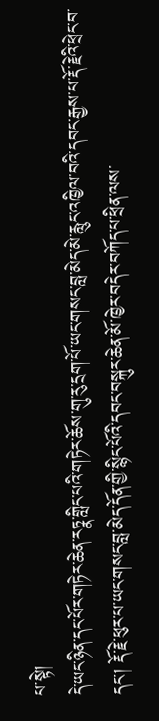པ་སྟེ།
དེ་ཡང་ཉིན་དང་པོར་གཏེར་ཆེན་རཏྣ་གླིང་པའི་གཏེར་ཆོས་གུ་རུ་དྲག་པོ་ཡང་གསང་བླ་མེད་མེ་རླུང་འཁྱིལ་བའི་དབང་རྒྱས་པ་རྡོ་རྗེའི་ཕྲེང་བ་དང་། རྡོ་རྗེ་ཕུར་པ་ཡང་གསང་བླ་མེད་དོན་གྱི་སྙིང་པོའི་དབང་བསྐུར་ཆེན་མོ་ཁྱེར་བདེར་བཀོད་པ་ཕྲིན་ལས་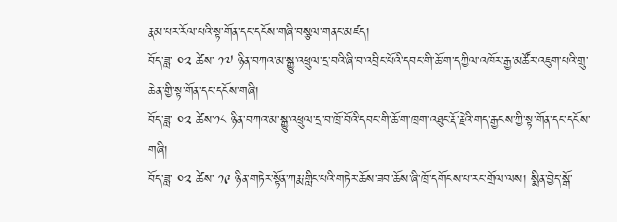རྣམ་པར་རོལ་པའི་སྟ་གོན་དང་དངོས་གཞི་བསྩལ་གནང་མཛད།
བོད་ཟླ་ ༠༢ ཚེས་ ༡༧ ཉིན་བཀའ་མ་སྒྱུ་འཕྲུལ་དྲ་བའི་ཞི་བ་འབྲིང་པོའི་དབང་གི་ཆོ་ག་དཀྱིལ་འཁོར་རྒྱ་མཚོར་འཇུག་པའི་གྲུ་ཆེན་གྱི་སྟ་གོན་དང་དངོས་གཞི།
བོད་ཟླ་ ༠༢ ཚེས་༡༨ ཉིན་བཀའ་མ་སྒྱུ་འཕྲུལ་དྲ་བ་ཁྲོ་བོའི་དབང་གི་ཆོ་ག་ཁྲག་འཐུང་རྡོ་རྗེའི་གད་རྒྱངས་ཀྱི་སྟ་གོན་དང་དངོས་གཞི།
བོད་ཟླ་ ༠༢ ཚེས་ ༡༩ ཉིན་གཏེར་སྟོན་ཀརྨ་གླིང་པའི་གཏེར་ཆོས་ཟབ་ཆོས་ཞི་ཁྲོ་དགོངས་པ་རང་གྲོལ་ལས། སྨིན་བྱེད་སྒོ་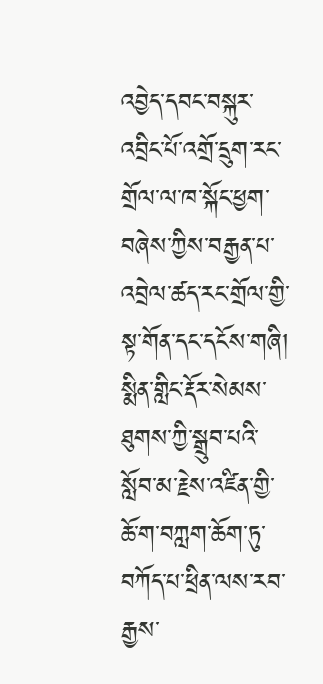འབྱེད་དབང་བསྐུར་འབྲིང་པོ་འགྲོ་དྲུག་རང་གྲོལ་ལ་ཁ་སྐོང་ཕྱག་བཞེས་ཀྱིས་བརྒྱན་པ་འབྲེལ་ཚད་རང་གྲོལ་གྱི་སྟ་གོན་དང་དངོས་གཞི། སྨིན་གླིང་རྡོར་སེམས་ཐུགས་ཀྱི་སྒྲུབ་པའི་སློབ་མ་རྗེས་འཛིན་གྱི་ཆོ་ག་བཀླག་ཆོག་ཏུ་བཀོད་པ་ཕྲིན་ལས་རབ་རྒྱས་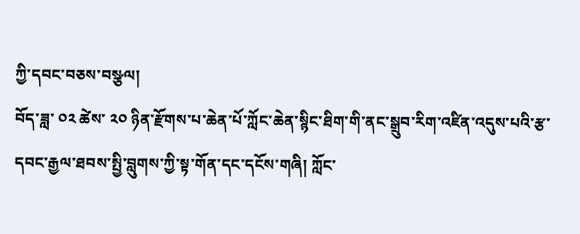ཀྱི་དབང་བཅས་བསྩལ།
བོད་ཟླ་ ༠༢ ཚེས་ ༢༠ ཉིན་རྫོགས་པ་ཆེན་པོ་ཀློང་ཆེན་སྙིང་ཐིག་གི་ནང་སྒྲུབ་རིག་འཛིན་འདུས་པའི་རྩ་དབང་རྒྱལ་ཐབས་སྤྱི་བླུགས་ཀྱི་སྟ་གོན་དང་དངོས་གཞི། ཀློང་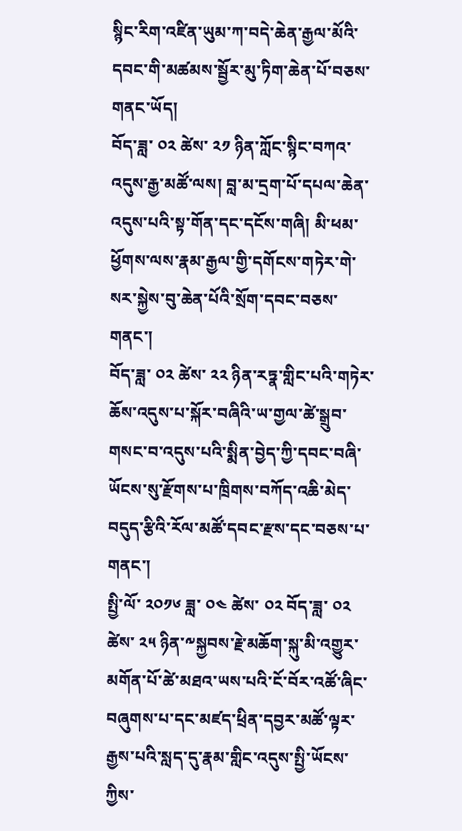སྙིང་རིག་འཛིན་ཡུམ་ཀ་བདེ་ཆེན་རྒྱལ་མོའི་དབང་གི་མཚམས་སྦྱོར་མུ་ཏིག་ཆེན་པོ་བཅས་གནང་ཡོད།
བོད་ཟླ་ ༠༢ ཚེས་ ༢༡ ཉིན་ཀློང་སྙིང་བཀའ་འདུས་རྒྱ་མཚོ་ལས། བླ་མ་དྲག་པོ་དཔལ་ཆེན་འདུས་པའི་སྟ་གོན་དང་དངོས་གཞི། མི་ཕམ་ཕྱོགས་ལས་རྣམ་རྒྱལ་གྱི་དགོངས་གཏེར་གེ་སར་སྐྱེས་བུ་ཆེན་པོའི་སྲོག་དབང་བཅས་གནང་།
བོད་ཟླ་ ༠༢ ཚེས་ ༢༢ ཉིན་རཏྣ་གླིང་པའི་གཏེར་ཆོས་འདུས་པ་སྐོར་བཞིའི་ཡ་གྱལ་ཚེ་སྒྲུབ་གསང་བ་འདུས་པའི་སྨིན་བྱེད་ཀྱི་དབང་བཞི་ཡོངས་སུ་རྫོགས་པ་ཁྲིགས་བཀོད་འཆི་མེད་བདུད་རྩིའི་རོལ་མཚོ་དབང་རྫས་དང་བཅས་པ་གནང་།
སྤྱི་ལོ་ ༢༠༡༦ ཟླ་ ༠༤ ཚེས་ ༠༢ བོད་ཟླ་ ༠༢ ཚེས་ ༢༥ ཉིན་༸སྐྱབས་རྗེ་མཆོག་སྐུ་མི་འགྱུར་མགོན་པོ་ཚེ་མཐའ་ཡས་པའི་ངོ་བོར་འཚོ་ཞིང་བཞུགས་པ་དང་མཛད་ཕྲིན་དབྱར་མཚོ་ལྟར་རྒྱས་པའི་སླད་དུ་རྣམ་གླིང་འདུས་སྤྱི་ཡོངས་ཀྱིས་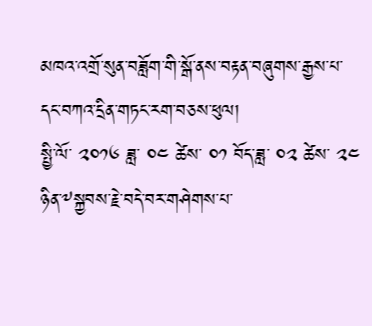མཁའ་འགྲོ་སུན་བཟློག་གི་སྒོ་ནས་བརྟན་བཞུགས་རྒྱས་པ་དང་བཀའ་དྲིན་གཏང་རག་བཅས་ཕུལ།
སྤྱི་ལོ་ ༢༠༡༦ ཟླ་ ༠༤ ཚེས་ ༠༡ བོད་ཟླ་ ༠༢ ཚེས་ ༢༤ ཉིན་༸སྐྱབས་རྗེ་བདེ་བར་གཤེགས་པ་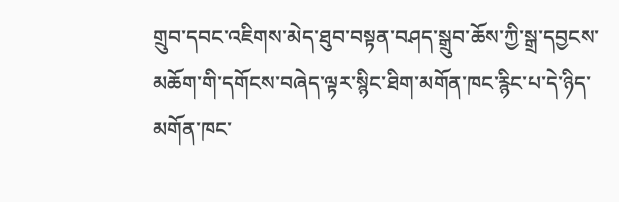གྲུབ་དབང་འཇིགས་མེད་ཐུབ་བསྟན་བཤད་སྒྲུབ་ཆོས་ཀྱི་སྒྲ་དབྱངས་མཆོག་གི་དགོངས་བཞེད་ལྟར་སྙིང་ཐིག་མགོན་ཁང་རྙིང་པ་དེ་ཉིད་མགོན་ཁང་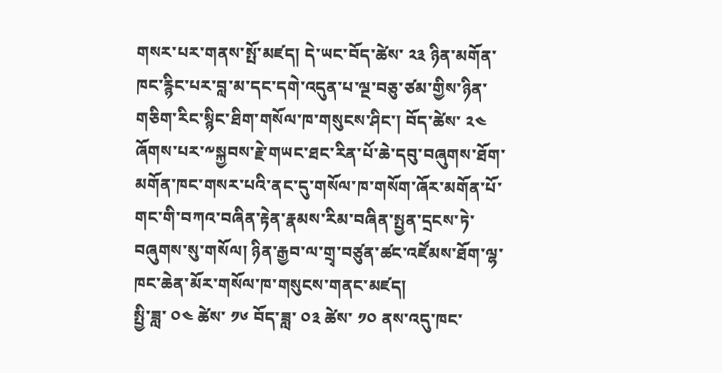གསར་པར་གནས་སྤོ་མཛད། དེ་ཡང་བོད་ཚེས་ ༢༣ ཉིན་མགོན་ཁང་རྙིང་པར་བླ་མ་དང་དགེ་འདུན་པ་ལྔ་བཅུ་ཙམ་གྱིས་ཉིན་གཅིག་རིང་སྙིང་ཐིག་གསོལ་ཁ་གསུངས་ཤིང་། བོད་ཚེས་ ༢༤ ཞོགས་པར་༸སྐྱབས་རྗེ་གཡང་ཐང་རིན་པོ་ཆེ་དབུ་བཞུགས་ཐོག་མགོན་ཁང་གསར་པའི་ནང་དུ་གསོལ་ཁ་གསོག་ཞོར་མགོན་པོ་གང་གི་བཀའ་བཞིན་རྟེན་རྣམས་རིམ་བཞིན་སྤྱན་དྲངས་ཏེ་བཞུགས་སུ་གསོལ། ཉིན་རྒྱབ་ལ་གྲྭ་བཙུན་ཚང་འཛོམས་ཐོག་ལྷ་ཁང་ཆེན་མོར་གསོལ་ཁ་གསུངས་གནང་མཛད།
སྤྱི་ཟླ་ ༠༤ ཚེས་ ༡༦ བོད་ཟླ་ ༠༣ ཚེས་ ༡༠ ནས་འདུ་ཁང་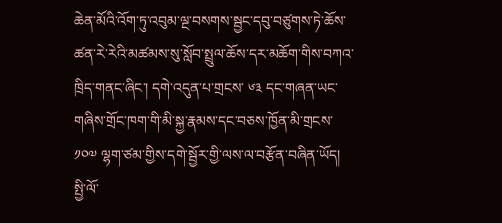ཆེན་མོའི་འོག་ཏུ་འབུམ་ལྔ་བསགས་སྦྱང་དབུ་བཙུགས་ཏེ་ཆོས་ཚན་རེ་རེའི་མཚམས་སུ་སློབ་སྤྲུལ་ཆོས་དར་མཆོག་གིས་བཀའ་ཁྲིད་གནང་ཞིང་། དགེ་འདུན་པ་གྲངས་ ༦༣ དང་གཞན་ཡང་གཞིས་གྲོང་ཁག་གི་མི་སྐྱ་རྣམས་དང་བཅས་ཁྱོན་མི་གྲངས་ ༡༠༧ ལྷག་ཙམ་གྱིས་དགེ་སྦྱོར་གྱི་ལས་ལ་བརྩོན་བཞིན་ཡོད།
སྤྱི་ལོ་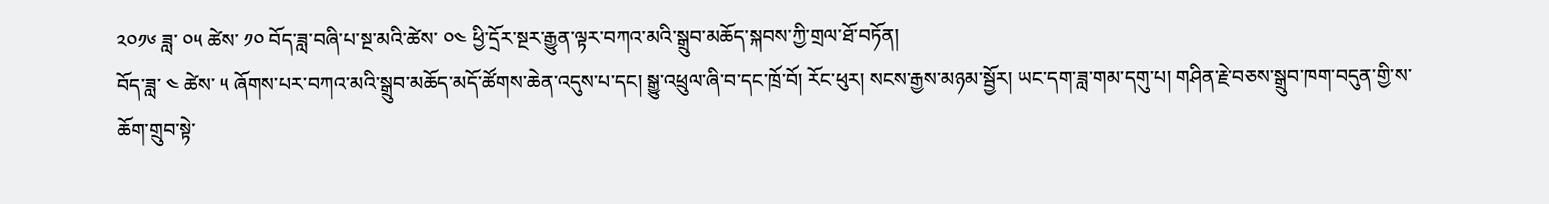༢༠༡༦ ཟླ་ ༠༥ ཚེས་ ༡༠ བོད་ཟླ་བཞི་པ་སྔ་མའི་ཚེས་ ༠༤ ཕྱི་དྲོར་སྔར་རྒྱུན་ལྟར་བཀའ་མའི་སྒྲུབ་མཆོད་སྐབས་ཀྱི་གྲལ་ཐོ་བཏོན།
བོད་ཟླ་ ༤ ཚེས་ ༥ ཞོགས་པར་བཀའ་མའི་སྒྲུབ་མཆོད་མདོ་ཚོགས་ཆེན་འདུས་པ་དང། སྒྱུ་འཕྲུལ་ཞི་བ་དང་ཁྲོ་བོ། རོང་ཕུར། སངས་རྒྱས་མཉམ་སྦྱོར། ཡང་དག་ཟླ་གམ་དགུ་པ། གཤིན་རྗེ་བཅས་སྒྲུབ་ཁག་བདུན་གྱི་ས་ཆོག་གྲུབ་སྟེ་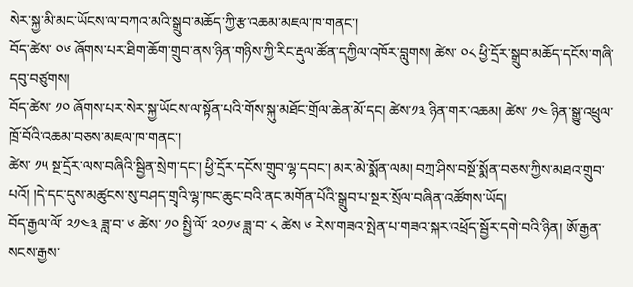སེར་སྐྱ་མི་མང་ཡོངས་ལ་བཀའ་མའི་སྒྲུབ་མཆོད་ཀྱི་རྩ་འཆམ་མཇལ་ཁ་གནང་།
བོད་ཚེས་ ༠༦ ཞོགས་པར་ཐིག་ཆོག་གྲུབ་ནས་ཉིན་གཉིས་ཀྱི་རིང་རྡུལ་ཚོན་དཀྱིལ་འཁོར་བླུགས། ཚེས་ ༠༨ ཕྱི་དྲོར་སྒྲུབ་མཆོད་དངོས་གཞི་དབུ་བཙུགས།
བོད་ཚེས་ ༡༠ ཞོགས་པར་སེར་སྐྱ་ཡོངས་ལ་སྟོན་པའི་གོས་སྐུ་མཐོང་གྲོལ་ཆེན་མོ་དང། ཚེས་༡༣ ཉིན་གར་འཆམ། ཚེས་ ༡༤ ཉིན་སྒྱུ་འཕྲུལ་ཁྲོ་བོའི་འཆམ་བཅས་མཇལ་ཁ་གནང་།
ཚེས་ ༡༥ སྔ་དྲོར་ལས་བཞིའི་སྦྱིན་སྲེག་དང་། ཕྱི་དྲོར་དངོས་གྲུབ་ལྷ་དབང་། མར་མེ་སྨོན་ལམ། བཀྲ་ཤིས་བསྔོ་སྨོན་བཅས་ཀྱིས་མཐའ་གྲུབ་པའོ། །དེ་དང་དུས་མཚུངས་སུ་བཤད་གྲྭའི་ལྷ་ཁང་ཆུང་བའི་ནང་མགོན་པོའི་སྒྲུབ་པ་སྔར་སྲོལ་བཞིན་འཚོགས་ཡོད།
བོད་རྒྱལ་ལོ་ ༢༡༤༣ ཟླ་བ་ ༦ ཚེས་ ༡༠ སྤྱི་ལོ་ ༢༠༡༦ ཟླ་བ་ ༨ ཚེས ༦ རེས་གཟའ་སྤེན་པ་གཟའ་སྐར་འཕྲོད་སྦྱོར་དགེ་བའི་ཉིན། ཨོ་རྒྱན་སངས་རྒྱས་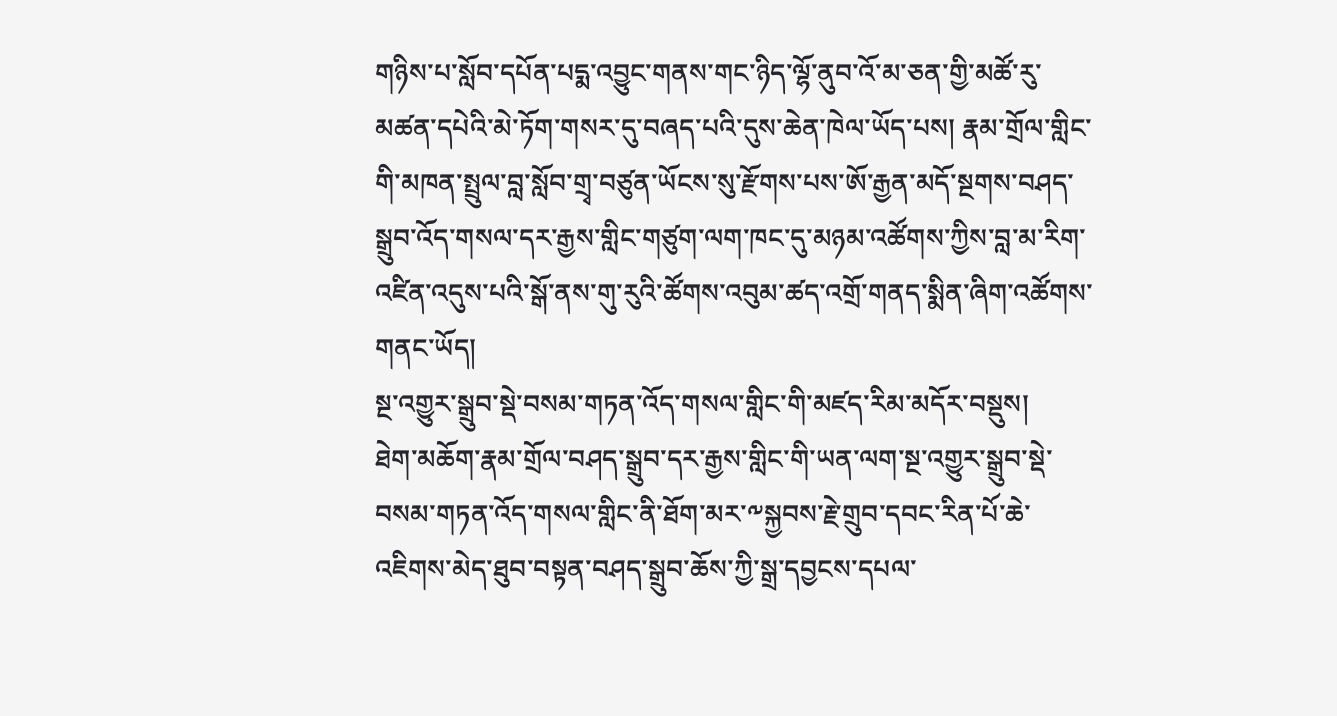གཉིས་པ་སློབ་དཔོན་པདྨ་འབྱུང་གནས་གང་ཉིད་ལྷོ་ནུབ་འོ་མ་ཅན་གྱི་མཚོ་རུ་མཚན་དཔེའི་མེ་ཏོག་གསར་དུ་བཞད་པའི་དུས་ཆེན་ཁེལ་ཡོད་པས། རྣམ་གྲོལ་གླིང་གི་མཁན་སྤྲུལ་བླ་སློབ་གྲྭ་བཙུན་ཡོངས་སུ་རྫོགས་པས་ཨོ་རྒྱན་མདོ་སྔགས་བཤད་སྒྲུབ་འོད་གསལ་དར་རྒྱས་གླིང་གཙུག་ལག་ཁང་དུ་མཉམ་འཚོགས་ཀྱིས་བླ་མ་རིག་འཛིན་འདུས་པའི་སྒོ་ནས་གུ་རུའི་ཚོགས་འབུམ་ཚད་འགྲོ་གནད་སྨིན་ཞིག་འཚོགས་གནང་ཡོད།
སྔ་འགྱུར་སྒྲུབ་སྡེ་བསམ་གཏན་འོད་གསལ་གླིང་གི་མཛད་རིམ་མདོར་བསྡུས།
ཐེག་མཆོག་རྣམ་གྲོལ་བཤད་སྒྲུབ་དར་རྒྱས་གླིང་གི་ཡན་ལག་སྔ་འགྱུར་སྒྲུབ་སྡེ་བསམ་གཏན་འོད་གསལ་གླིང་ནི་ཐོག་མར་༸སྐྱབས་རྗེ་གྲུབ་དབང་རིན་པོ་ཆེ་འཇིགས་མེད་ཐུབ་བསྟན་བཤད་སྒྲུབ་ཆོས་ཀྱི་སྒྲ་དབྱངས་དཔལ་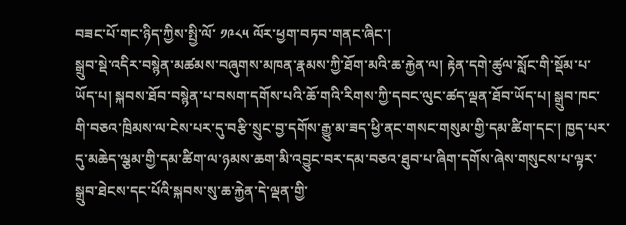བཟང་པོ་གང་ཉིད་ཀྱིས་སྤྱི་ལོ་ ༡༩༨༥ ལོར་ཕྱག་བཏབ་གནང་ཞིང་།
སྒྲུབ་སྡེ་འདིར་བསྙེན་མཚམས་བཞུགས་མཁན་རྣམས་ཀྱི་ཐོག་མའི་ཆ་རྐྱེན་ལ། རྟེན་དགེ་ཚུལ་སློང་གི་སྡོམ་པ་ཡོད་པ། སྐབས་ཐོབ་བསྙེན་པ་བསག་དགོས་པའི་ཆོ་གའི་རིགས་ཀྱི་དབང་ལུང་ཚད་ལྡན་ཐོབ་ཡོད་པ། སྒྲུབ་ཁང་གི་བཅའ་ཁྲིམས་ལ་ངེས་པར་དུ་བརྩི་སྲུང་བྱ་དགོས་རྒྱུ་མ་ཟད་ཕྱི་ནང་གསང་གསུམ་གྱི་དམ་ཚིག་དང་། ཁྱད་པར་དུ་མཆེད་ལྕམ་གྱི་དམ་ཚིག་ལ་ཉམས་ཆག་མི་འབྱུང་བར་དམ་བཅའ་ཐུབ་པ་ཞིག་དགོས་ཞེས་གསུངས་པ་ལྟར་སྒྲུབ་ཐེངས་དང་པོའི་སྐབས་སུ་ཆ་རྐྱེན་དེ་ལྡན་གྱི་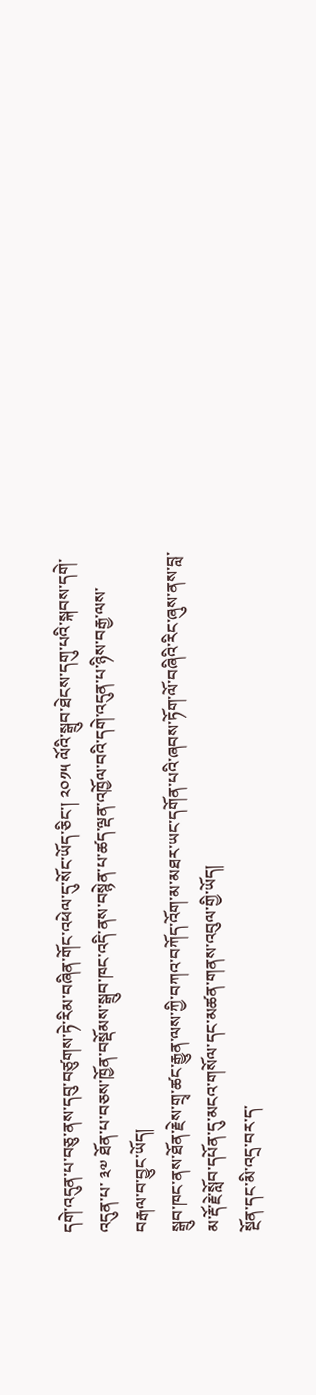དགེ་འདུན་པ་བཅུ་ནས་དབུ་བཙུགས་ཏེ་རིམ་བཞིན་གོང་འཕེལ་དུ་སོང་ཡོད་ཅིང་། ༢༠༡༥ ལོའི་སྒྲུབ་ཐེངས་དགུ་པའི་སྐབས་དགེ་འདུན་པ་ ༣༧ ཐོན་པ་བཅས་ཁྱོན་བསྡོམས་སྒྲུབ་ཁང་འདི་ནས་བསྙེན་པ་ཚད་ལྡན་འཁྱོལ་བའི་དགེ་འདུན་པ་ཉིས་བརྒྱ་ལས་བརྒལ་བ་བྱུང་ཡོད།
སྒྲུབ་ཁང་ནས་ཐོན་རྗེས་གྲྭ་ཚང་རྒྱུན་ལས་ཀྱི་བཀའ་བཀོད་འོག་མ་མཐར་ཡང་དགོན་པའི་ཞབས་ཏོག་ལོ་བཞིའི་རིང་ཞུས་ནས་བླ་མ་རྡོ་རྗེ་སློབ་དཔོན་དུ་མངའ་གསོལ་དང་མཚན་གནས་འབུལ་གྱི་ཡོད།
སྔོན་དང་མི་འདྲ་བར་ད་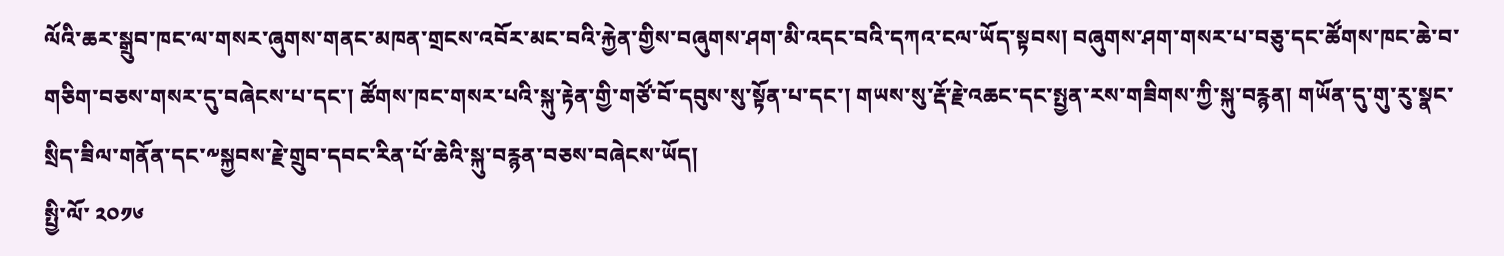ལོའི་ཆར་སྒྲུབ་ཁང་ལ་གསར་ཞུགས་གནང་མཁན་གྲངས་འབོར་མང་བའི་རྐྱེན་གྱིས་བཞུགས་ཤག་མི་འདང་བའི་དཀའ་ངལ་ཡོད་སྟབས། བཞུགས་ཤག་གསར་པ་བཅུ་དང་ཚོགས་ཁང་ཆེ་བ་གཅིག་བཅས་གསར་དུ་བཞེངས་པ་དང་། ཚོགས་ཁང་གསར་པའི་སྐུ་རྟེན་གྱི་གཙོ་བོ་དབུས་སུ་སྟོན་པ་དང་། གཡས་སུ་རྡོ་རྗེ་འཆང་དང་སྤྱན་རས་གཟིགས་ཀྱི་སྐུ་བརྙན། གཡོན་དུ་གུ་རུ་སྣང་སྲིད་ཟིལ་གནོན་དང་༸སྐྱབས་རྗེ་གྲུབ་དབང་རིན་པོ་ཆེའི་སྐུ་བརྙན་བཅས་བཞེངས་ཡོད།
སྤྱི་ལོ་ ༢༠༡༦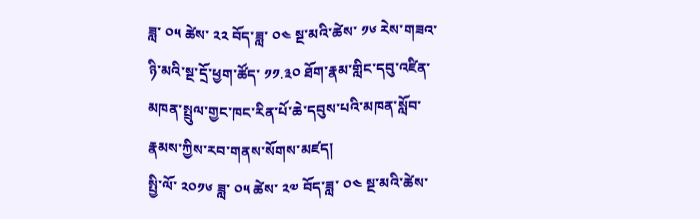ཟླ་ ༠༥ ཚེས་ ༢༢ བོད་ཟླ་ ༠༤ སྔ་མའི་ཚེས་ ༡༦ རེས་གཟའ་ཉི་མའི་སྔ་དྲོ་ཕྱག་ཚོད་ ༡༡.༣༠ ཐོག་རྣམ་གླིང་དབུ་འཛིན་མཁན་སྤྲུལ་གྱང་ཁང་རིན་པོ་ཆེ་དབུས་པའི་མཁན་སློབ་རྣམས་ཀྱིས་རབ་གནས་སོགས་མཛད།
སྤྱི་ལོ་ ༢༠༡༦ ཟླ་ ༠༥ ཚེས་ ༢༧ བོད་ཟླ་ ༠༤ སྔ་མའི་ཚེས་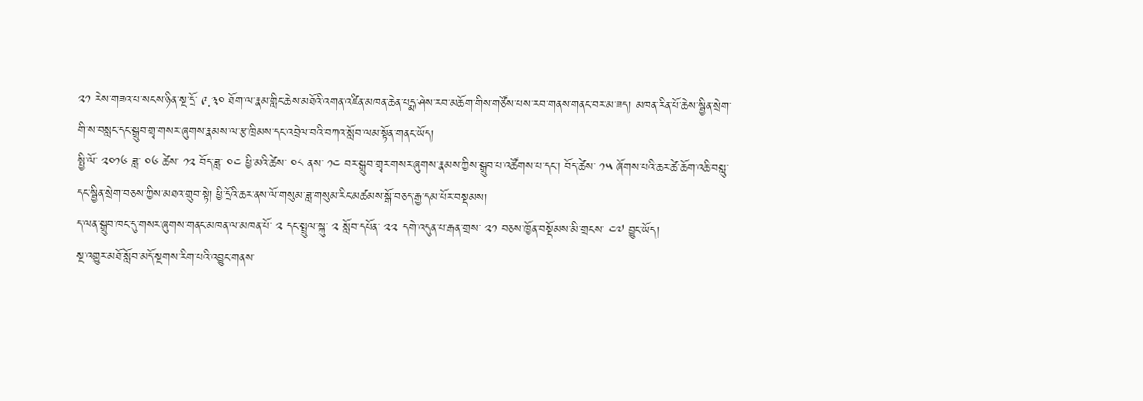༢༡ རེས་གཟའ་པ་སངས་ཉིན་སྔ་དྲོ་ ༩.༣༠ ཐོག་ལ་རྣམ་གླིང་ཆེས་མཐོའི་འགན་འཛིན་མཁན་ཆེན་པདྨ་ཤེས་རབ་མཆོག་གིས་གཙོས་པས་རབ་གནས་གནང་བར་མ་ཟད། མཁན་རིན་པོ་ཆེས་སྦྱིན་སྲེག་གི་ས་བསླང་དང་སྒྲུབ་གྲྭ་གསར་ཞུགས་རྣམས་ལ་རྩ་ཁྲིམས་དང་འབྲེལ་བའི་བཀའ་སློབ་ལམ་སྟོན་གནང་ཡོད།
སྤྱི་ལོ་ ༢༠༡༦ ཟླ་ ༠༦ ཚེས་ ༡༢ བོད་ཟླ་ ༠༤ ཕྱི་མའི་ཚེས་ ༠༨ ནས་ ༡༤ བར་སྒྲུབ་གྲྭར་གསར་ཞུགས་རྣམས་ཀྱིས་སྒྲུབ་པ་འཚོགས་པ་དང་། བོད་ཚེས་ ༡༥ ཞོགས་པའི་ཆར་ཚེ་ཆོག་འཆི་བསླུ་དང་སྦྱིན་སྲེག་བཅས་ཀྱིས་མཐའ་གྲུབ་སྟེ། ཕྱི་དྲོའི་ཆར་ནས་ལོ་གསུམ་ཟླ་གསུམ་རིང་མཚམས་སྒོ་བཅད་རྒྱ་དམ་པོར་བསྡམས།
ད་ལན་སྒྲུབ་ཁང་དུ་གསར་ཞུགས་གནང་མཁན་ལ་མཁན་པོ་ ༢ དང་སྤྲུལ་སྐུ་ ༢ སློབ་དཔོན་ ༢༢ དགེ་འདུན་པ་རྒན་གྲས་ ༢༡ བཅས་ཁྱོན་བསྡོམས་མི་གྲངས་ ༤༧ བྱུང་ཡོད།
སྔ་འགྱུར་མཐོ་སློབ་མདོ་སྔགས་རིག་པའི་འབྱུང་གནས་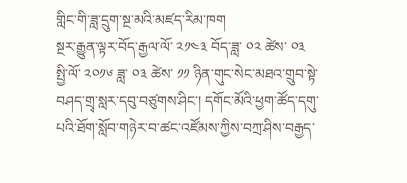གླིང་གི་ཟླ་དྲུག་སྔ་མའི་མཛད་རིམ་ཁག
སྔར་རྒྱུན་ལྟར་བོད་རྒྱལ་ལོ་ ༢༡༤༣ བོད་ཟླ་ ༠༢ ཚེས་ ༠༣ སྤྱི་ལོ་ ༢༠༡༦ ཟླ་ ༠༣ ཚེས་ ༡༡ ཉིན་གུང་སེང་མཐའ་གྲུབ་སྟེ་བཤད་གྲྭ་སླར་དབུ་བཙུགས་ཤིང་། དགོང་མོའི་ཕྱག་ཚོད་དགུ་པའི་ཐོག་སློབ་གཉེར་བ་ཚང་འཛོམས་ཀྱིས་བཀྲ་ཤིས་བརྒྱད་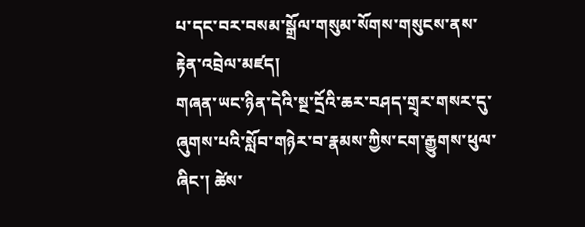པ་དང་བར་བསམ་སྒྲོལ་གསུམ་སོགས་གསུངས་ནས་རྟེན་འབྲེལ་མཛད།
གཞན་ཡང་ཉིན་དེའི་སྔ་དྲོའི་ཆར་བཤད་གྲྭར་གསར་དུ་ཞུགས་པའི་སློབ་གཉེར་བ་རྣམས་ཀྱིས་ངག་རྒྱུགས་ཕུལ་ཞིང་། ཚེས་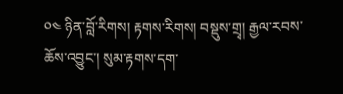༠༤ ཉིན་བློ་རིགས། རྟགས་རིགས། བསྡུས་གྲྭ། རྒྱལ་རབས་ཆོས་འབྱུང་། སུམ་རྟགས་དག་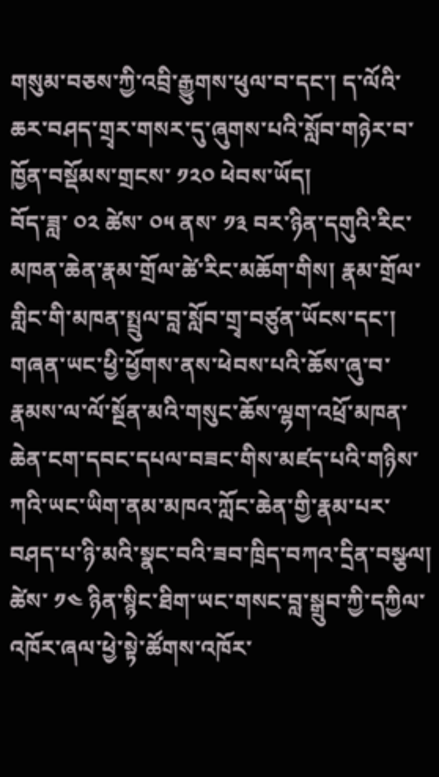གསུམ་བཅས་ཀྱི་འབྲི་རྒྱུགས་ཕུལ་བ་དང་། ད་ལོའི་ཆར་བཤད་གྲྭར་གསར་དུ་ཞུགས་པའི་སློབ་གཉེར་བ་ཁྱོན་བསྡོམས་གྲངས་ ༡༢༠ ཕེབས་ཡོད།
བོད་ཟླ་ ༠༢ ཚེས་ ༠༥ ནས་ ༡༣ བར་ཉིན་དགུའི་རིང་མཁན་ཆེན་རྣམ་གྲོལ་ཚེ་རིང་མཆོག་གིས། རྣམ་གྲོལ་གླིང་གི་མཁན་སྤྲུལ་བླ་སློབ་གྲྭ་བཙུན་ཡོངས་དང་། གཞན་ཡང་ཕྱི་ཕྱོགས་ནས་ཕེབས་པའི་ཆོས་ཞུ་བ་རྣམས་ལ་ལོ་སྔོན་མའི་གསུང་ཆོས་ལྷག་འཕྲོ་མཁན་ཆེན་ངག་དབང་དཔལ་བཟང་གིས་མཛད་པའི་གཉིས་ཀའི་ཡང་ཡིག་ནམ་མཁའ་ཀློང་ཆེན་གྱི་རྣམ་པར་བཤད་པ་ཉི་མའི་སྣང་བའི་ཟབ་ཁྲིད་བཀའ་དྲིན་བསྩལ། ཚེས་ ༡༤ ཉིན་སྙིང་ཐིག་ཡང་གསང་བླ་སྒྲུབ་ཀྱི་དཀྱིལ་འཁོར་ཞལ་ཕྱེ་སྟེ་ཚོགས་འཁོར་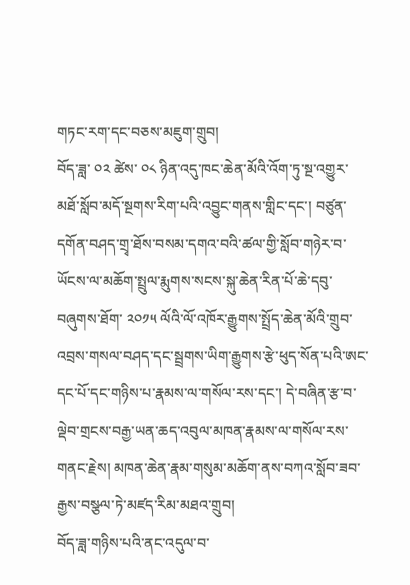གཏང་རག་དང་བཅས་མཇུག་གྲུབ།
བོད་ཟླ་ ༠༢ ཚེས་ ༠༨ ཉིན་འདུ་ཁང་ཆེན་མོའི་འོག་ཏུ་སྔ་འགྱུར་མཐོ་སློབ་མདོ་སྔགས་རིག་པའི་འབྱུང་གནས་གླིང་དང་། བཙུན་དགོན་བཤད་གྲྭ་ཐོས་བསམ་དགའ་བའི་ཚལ་གྱི་སློབ་གཉེར་བ་ཡོངས་ལ་མཆོག་སྤྲུལ་རྨུགས་སངས་སྐུ་ཆེན་རིན་པོ་ཆེ་དབུ་བཞུགས་ཐོག་ ༢༠༡༥ ལོའི་ལོ་འཁོར་རྒྱུགས་སྤྲོད་ཆེན་མོའི་གྲུབ་འབྲས་གསལ་བཤད་དང་སྦྲགས་ཡིག་རྒྱུགས་རྩེ་ཕུད་སོན་པའི་ཨང་དང་པོ་དང་གཉིས་པ་རྣམས་ལ་གསོལ་རས་དང་། དེ་བཞིན་རྩ་བ་ལྡེབ་གྲངས་བརྒྱ་ཡན་ཆད་འབུལ་མཁན་རྣམས་ལ་གསོལ་རས་གནང་རྗེས། མཁན་ཆེན་རྣམ་གསུམ་མཆོག་ནས་བཀའ་སློབ་ཟབ་རྒྱས་བསྩལ་ཏེ་མཛད་རིམ་མཐའ་གྲུབ།
བོད་ཟླ་གཉིས་པའི་ནང་འདུལ་བ་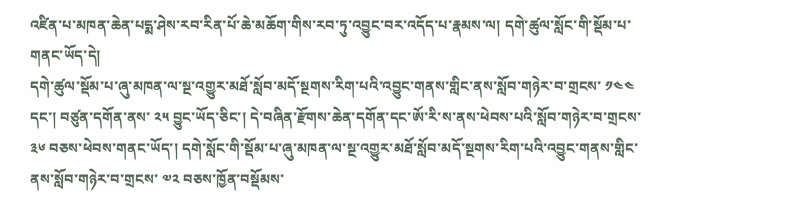འཛིན་པ་མཁན་ཆེན་པདྨ་ཤེས་རབ་རིན་པོ་ཆེ་མཆོག་གིས་རབ་ཏུ་འབྱུང་བར་འདོད་པ་རྣམས་ལ། དགེ་ཚུལ་སློང་གི་སྡོམ་པ་གནང་ཡོད་དེ།
དགེ་ཚུལ་སྡོམ་པ་ཞུ་མཁན་ལ་སྔ་འགྱུར་མཐོ་སློབ་མདོ་སྔགས་རིག་པའི་འབྱུང་གནས་གླིང་ནས་སློབ་གཉེར་བ་གྲངས་ ༡༤༤ དང་། བཙུན་དགོན་ནས་ ༢༥ བྱུང་ཡོད་ཅིང་། དེ་བཞིན་རྫོགས་ཆེན་དགོན་དང་ཨོ་རི་ས་ནས་ཕེབས་པའི་སློབ་གཉེར་བ་གྲངས་ ༣༦ བཅས་ཕེབས་གནང་ཡོད་། དགེ་སློང་གི་སྡོམ་པ་ཞུ་མཁན་ལ་སྔ་འགྱུར་མཐོ་སློབ་མདོ་སྔགས་རིག་པའི་འབྱུང་གནས་གླིང་ནས་སློབ་གཉེར་བ་གྲངས་ ༧༢ བཅས་ཁྱོན་བསྡོམས་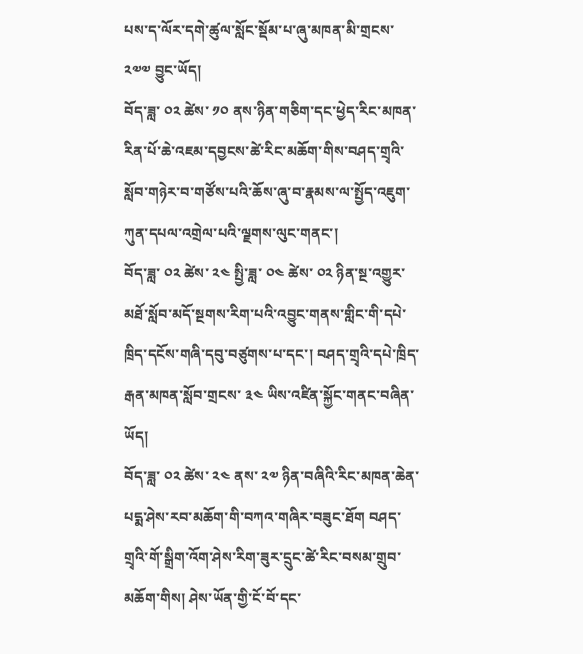པས་ད་ལོར་དགེ་ཚུལ་སློང་སྡོམ་པ་ཞུ་མཁན་མི་གྲངས་ ༢༧༧ བྱུང་ཡོད།
བོད་ཟླ་ ༠༢ ཚེས་ ༡༠ ནས་ཉིན་གཅིག་དང་ཕྱེད་རིང་མཁན་རིན་པོ་ཆེ་འཇམ་དབྱངས་ཚེ་རིང་མཆོག་གིས་བཤད་གྲྭའི་སློབ་གཉེར་བ་གཙོས་པའི་ཆོས་ཞུ་བ་རྣམས་ལ་སྤྱོད་འཇུག་ཀུན་དཔལ་འགྲེལ་པའི་ལྗགས་ལུང་གནང་།
བོད་ཟླ་ ༠༢ ཚེས་ ༢༤ སྤྱི་ཟླ་ ༠༤ ཚེས་ ༠༢ ཉིན་སྔ་འགྱུར་མཐོ་སློབ་མདོ་སྔགས་རིག་པའི་འབྱུང་གནས་གླིང་གི་དཔེ་ཁྲིད་དངོས་གཞི་དབུ་བཙུགས་པ་དང་། བཤད་གྲྭའི་དཔེ་ཁྲིད་རྒན་མཁན་སློབ་གྲངས་ ༣༤ ཡིས་འཛིན་སྐྱོང་གནང་བཞིན་ཡོད།
བོད་ཟླ་ ༠༢ ཚེས་ ༢༤ ནས་ ༢༧ ཉིན་བཞིའི་རིང་མཁན་ཆེན་པདྨ་ཤེས་རབ་མཆོག་གི་བཀའ་གཞིར་བཟུང་ཐོག བཤད་གྲྭའི་གོ་སྒྲིག་འོག་ཤེས་རིག་ཟུར་དྲུང་ཚེ་རིང་བསམ་གྲུབ་མཆོག་གིས། ཤེས་ཡོན་གྱི་ངོ་བོ་དང་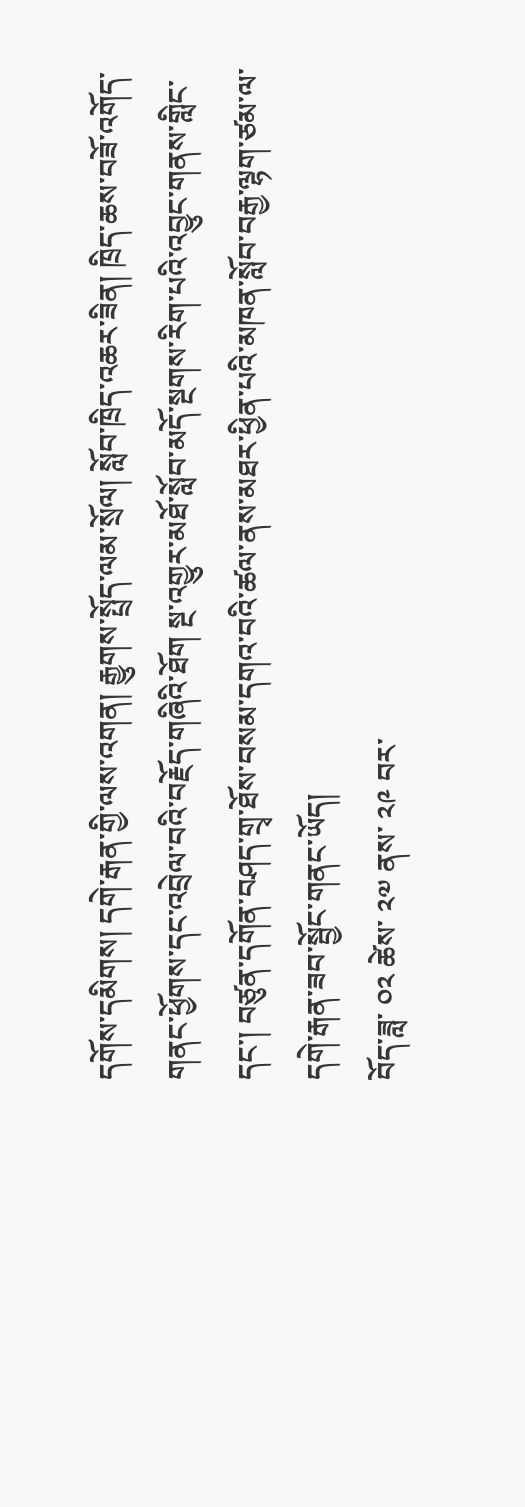དགོས་དམིགས། དགེ་རྒན་གྱི་ལས་འགན། རྒྱུགས་སྤྲོད་ལམ་སྲོལ། སློབ་ཁྲིད་འཆར་ཟིན། ཁྲིད་ཆས་བཟོ་འགོད་གནང་ཕྱོགས་དང་འབྲེལ་བའི་བརྗོད་གཞིའི་ཐོག སྔ་འགྱུར་མཐོ་སློབ་མདོ་སྔགས་རིག་པའི་འབྱུང་གནས་གླིང་དང་། བཙུན་དགོན་བཤད་གྲྭ་ཐོས་བསམ་དགའ་བའི་ཚལ་ནས་མཐར་ཕྱིན་པའི་མཁན་སློབ་བརྒྱ་ལྷག་ཙམ་ལ་དགེ་རྒན་ཟབ་སྦྱོང་གནང་ཡོད།
བོད་ཟླ་ ༠༢ ཚེས་ ༢༧ ནས་ ༢༩ བར་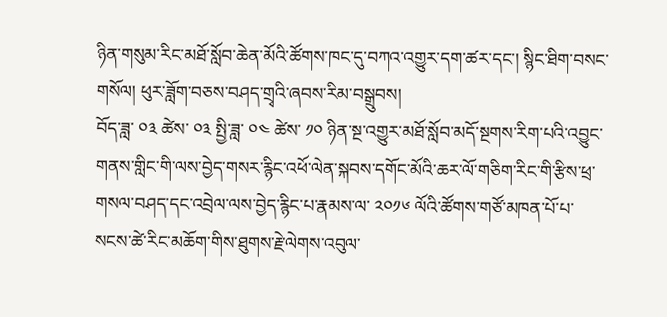ཉིན་གསུམ་རིང་མཐོ་སློབ་ཆེན་མོའི་ཚོགས་ཁང་དུ་བཀའ་འགྱུར་དག་ཚར་དང་། སྙིང་ཐིག་བསང་གསོལ། ཕུར་ཟློག་བཅས་བཤད་གྲྭའི་ཞབས་རིམ་བསྒྲུབས།
བོད་ཟླ་ ༠༣ ཚེས་ ༠༣ སྤྱི་ཟླ་ ༠༤ ཚེས་ ༡༠ ཉིན་སྔ་འགྱུར་མཐོ་སློབ་མདོ་སྔགས་རིག་པའི་འབྱུང་གནས་གླིང་གི་ལས་བྱེད་གསར་རྙིང་འཕོ་ལེན་སྐབས་དགོང་མོའི་ཆར་ལོ་གཅིག་རིང་གི་རྩིས་ཕྲ་གསལ་བཤད་དང་འབྲེལ་ལས་བྱེད་རྙིང་པ་རྣམས་ལ་ ༢༠༡༦ ལོའི་ཚོགས་གཙོ་མཁན་པོ་པ་སངས་ཚེ་རིང་མཆོག་གིས་ཐུགས་རྗེ་ལེགས་འབུལ་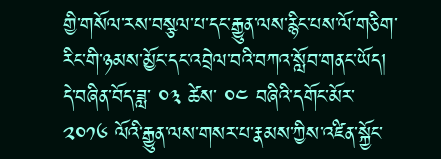གྱི་གསོལ་རས་བསྩལ་པ་དང་རྒྱུན་ལས་རྙིང་པས་ལོ་གཅིག་རིང་གི་ཉམས་མྱོང་དང་འབྲེལ་བའི་བཀའ་སློབ་གནང་ཡོད།
དེ་བཞིན་བོད་ཟླ་ ༠༣ ཚེས་ ༠༤ བཞིའི་དགོང་མོར་ ༢༠༡༦ ལོའི་རྒྱུན་ལས་གསར་པ་རྣམས་ཀྱིས་འཛིན་སྐྱོང་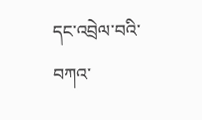དང་འབྲེལ་བའི་བཀའ་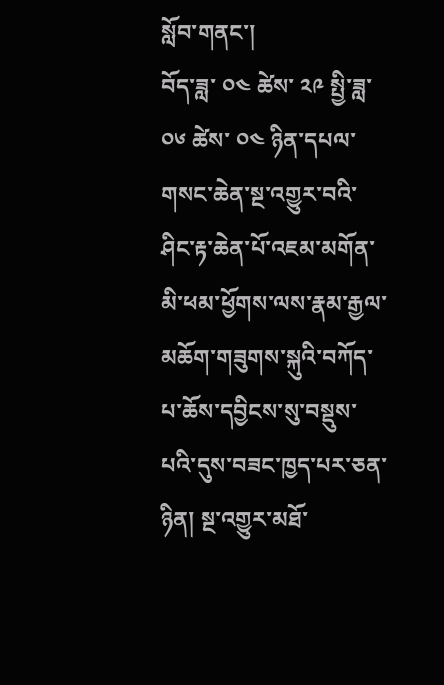སློབ་གནང་།
བོད་ཟླ་ ༠༤ ཚེས་ ༢༩ སྤྱི་ཟླ་ ༠༦ ཚེས་ ༠༤ ཉིན་དཔལ་གསང་ཆེན་སྔ་འགྱུར་བའི་ཤིང་རྟ་ཆེན་པོ་འཇམ་མགོན་མི་ཕམ་ཕྱོགས་ལས་རྣམ་རྒྱལ་མཆོག་གཟུགས་སྐུའི་བཀོད་པ་ཆོས་དབྱིངས་སུ་བསྡུས་པའི་དུས་བཟང་ཁྱད་པར་ཅན་ཉིན། སྔ་འགྱུར་མཐོ་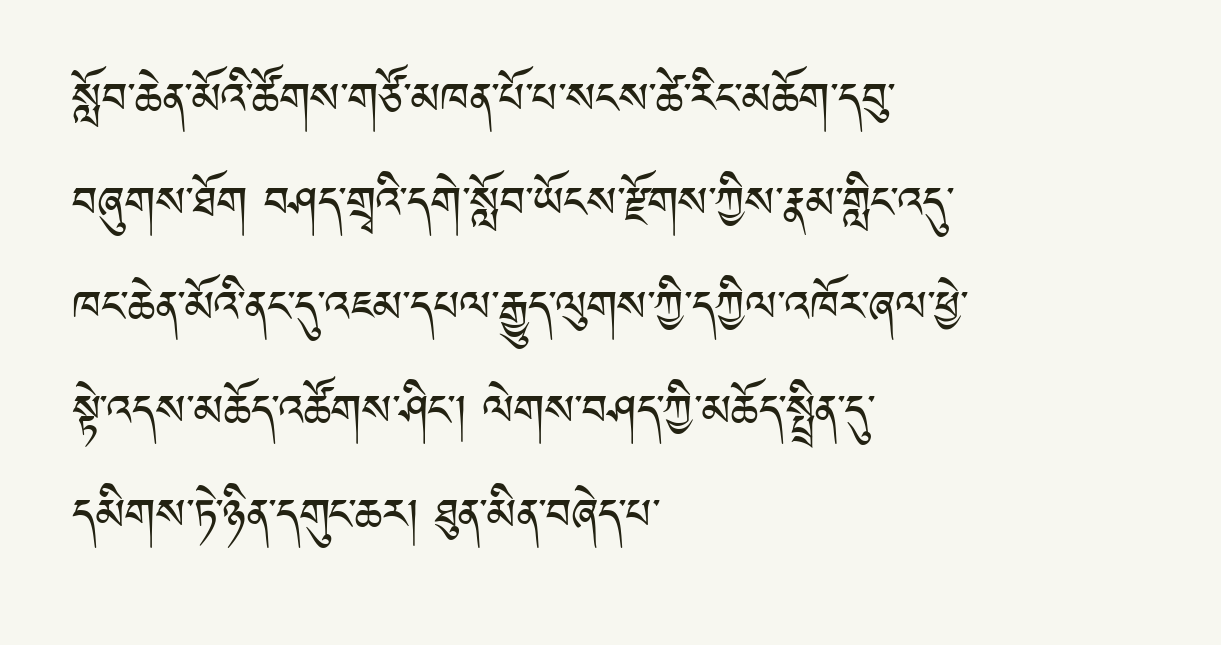སློབ་ཆེན་མོའི་ཚོགས་གཙོ་མཁན་པོ་པ་སངས་ཚེ་རིང་མཆོག་དབུ་བཞུགས་ཐོག བཤད་གྲྭའི་དགེ་སློབ་ཡོངས་རྫོགས་ཀྱིས་རྣམ་གླིང་འདུ་ཁང་ཆེན་མོའི་ནང་དུ་འཇམ་དཔལ་རྒྱུད་ལུགས་ཀྱི་དཀྱིལ་འཁོར་ཞལ་ཕྱེ་སྟེ་འདས་མཆོད་འཚོགས་ཤིང་། ལེགས་བཤད་ཀྱི་མཆོད་སྤྲིན་དུ་དམིགས་ཏེ་ཉིན་དགུང་ཆར། ཐུན་མིན་བཞེད་པ་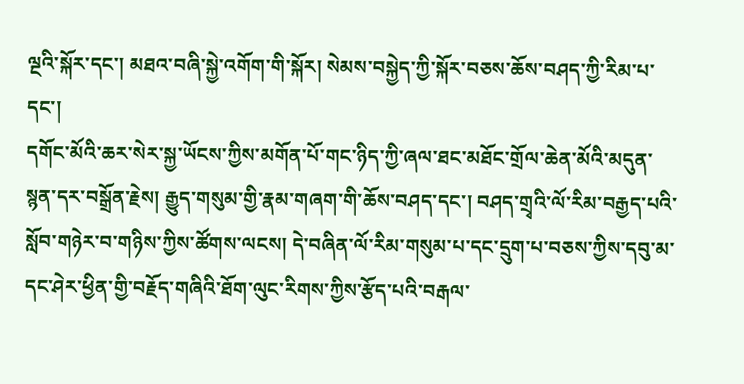ལྔའི་སྐོར་དང་། མཐའ་བཞི་སྐྱེ་འགོག་གི་སྐོར། སེམས་བསྐྱེད་ཀྱི་སྐོར་བཅས་ཆོས་བཤད་ཀྱི་རིམ་པ་དང་།
དགོང་མོའི་ཆར་སེར་སྐྱ་ཡོངས་ཀྱིས་མགོན་པོ་གང་ཉིད་ཀྱི་ཞལ་ཐང་མཐོང་གྲོལ་ཆེན་མོའི་མདུན་སྙན་དར་བསྒྲོན་རྗེས། རྒྱུད་གསུམ་གྱི་རྣམ་གཞག་གི་ཆོས་བཤད་དང་། བཤད་གྲྭའི་ལོ་རིམ་བརྒྱད་པའི་སློབ་གཉེར་བ་གཉིས་ཀྱིས་ཚོགས་ལངས། དེ་བཞིན་ལོ་རིམ་གསུམ་པ་དང་དྲུག་པ་བཅས་ཀྱིས་དབུ་མ་དང་ཤེར་ཕྱིན་གྱི་བརྗོད་གཞིའི་ཐོག་ལུང་རིགས་ཀྱིས་རྩོད་པའི་བརྒལ་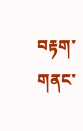བརྟག་གནང་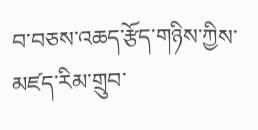བ་བཅས་འཆད་རྩོད་གཉིས་ཀྱིས་མཛད་རིམ་གྲུབ་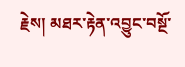རྗེས། མཐར་རྟེན་འབྱུང་བསྔོ་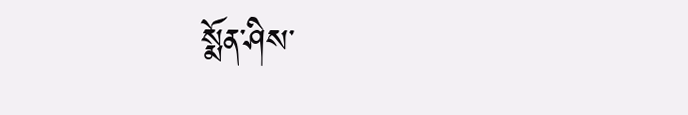སྨོན་ཤིས་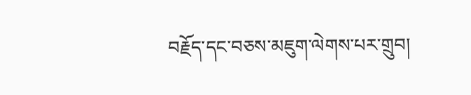བརྗོད་དང་བཅས་མཇུག་ལེགས་པར་གྲུབ།